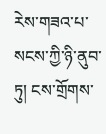རེས་གཟའ་པ་སངས་ཀྱི་ཉི་ནུབ་ཏུ། ངས་གྲོགས་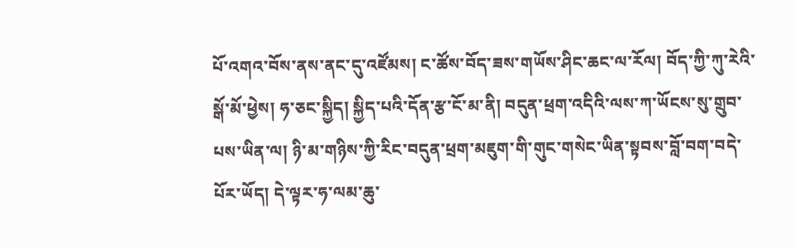པོ་འགའ་བོས་ནས་ནང་དུ་འཛོམས། ང་ཚོས་བོད་ཟས་གཡོས་ཤིང་ཆང་ལ་རོལ། བོད་ཀྱི་ཀུ་རེའི་སྒོ་མོ་ཕྱེས། ཧ་ཅང་སྐྱིད། སྐྱིད་པའི་དོན་རྩ་ངོ་མ་ནི། བདུན་ཕྲག་འདིའི་ལས་ཀ་ཡོངས་སུ་གྲུབ་པས་ཡིན་ལ། ཉི་མ་གཉིས་ཀྱི་རིང་བདུན་ཕྲག་མཇུག་གི་གུང་གསེང་ཡིན་སྟབས་བློ་བག་བདེ་པོར་ཡོད། དེ་ལྟར་ཧ་ལམ་ཆུ་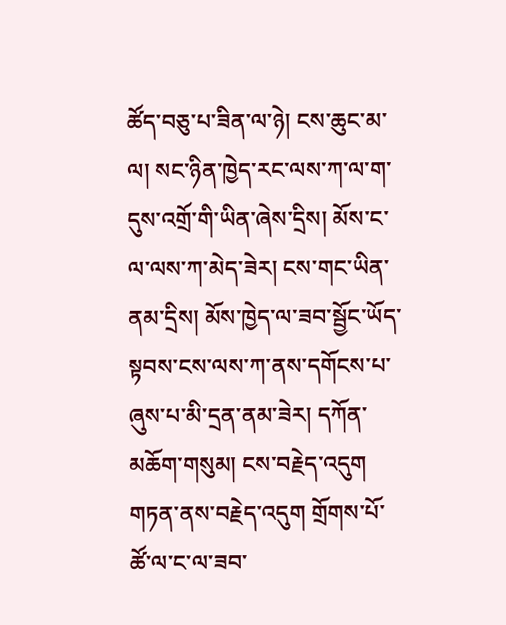ཚོད་བཅུ་པ་ཟིན་ལ་ཉེ། ངས་ཆུང་མ་ལ། སང་ཉིན་ཁྱེད་རང་ལས་ཀ་ལ་ག་དུས་འགྲོ་གི་ཡིན་ཞེས་དྲིས། མོས་ང་ལ་ལས་ཀ་མེད་ཟེར། ངས་གང་ཡིན་ནམ་དྲིས། མོས་ཁྱེད་ལ་ཟབ་སྦྱོང་ཡོད་སྟབས་ངས་ལས་ཀ་ནས་དགོངས་པ་ཞུས་པ་མི་དྲན་ནམ་ཟེར། དཀོན་མཆོག་གསུམ། ངས་བརྗེད་འདུག གཏན་ནས་བརྗེད་འདུག གྲོགས་པོ་ཚོ་ལ་ང་ལ་ཟབ་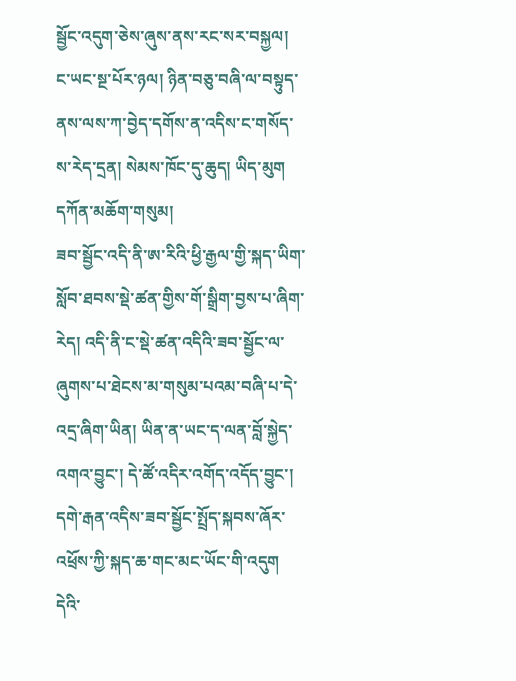སྦྱོང་འདུག་ཅེས་ཞུས་ནས་རང་སར་བསྐྱལ། ང་ཡང་སྔ་པོར་ཉལ། ཉིན་བཅུ་བཞི་ལ་བསྟུད་ནས་ལས་ཀ་བྱེད་དགོས་ན་འདིས་ང་གསོད་ས་རེད་དྲན། སེམས་ཁོང་དུ་ཆུད། ཡིད་མུག དཀོན་མཆོག་གསུམ།
ཟབ་སྦྱོང་འདི་ནི་ཨ་རིའི་ཕྱི་རྒྱལ་གྱི་སྐད་ཡིག་སློབ་ཐབས་སྡེ་ཚན་གྱིས་གོ་སྒྲིག་བྱས་པ་ཞིག་རེད། འདི་ནི་ང་སྡེ་ཚན་འདིའི་ཟབ་སྦྱོང་ལ་ཞུགས་པ་ཐེངས་མ་གསུམ་པའམ་བཞི་པ་དེ་འདྲ་ཞིག་ཡིན། ཡིན་ན་ཡང་ད་ལན་བློ་སྐྱེད་འགའ་བྱུང་། དེ་ཚོ་འདིར་འགོད་འདོད་བྱུང་། དགེ་རྒན་འདིས་ཟབ་སྦྱོང་སྤྲོད་སྐབས་ཞོར་འཕྲོས་ཀྱི་སྐད་ཆ་གང་མང་ཡོང་གི་འདུག དེའི་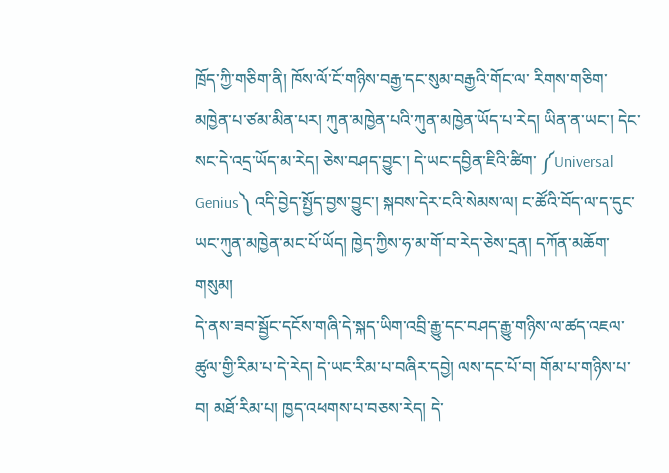ཁྲོད་ཀྱི་གཅིག་ནི། ཁོས་ལོ་ངོ་གཉིས་བརྒྱ་དང་སུམ་བརྒྱའི་གོང་ལ་ རིགས་གཅིག་མཁྱེན་པ་ཙམ་མིན་པར། ཀུན་མཁྱེན་པའི་ཀུན་མཁྱེན་ཡོད་པ་རེད། ཡིན་ན་ཡང་། དེང་སང་དེ་འདྲ་ཡོད་མ་རེད། ཅེས་བཤད་བྱུང་། དེ་ཡང་དབྱིན་ཇིའི་ཚིག་ ༼Universal Genius༽ འདི་བྱེད་སྤྱོད་བྱས་བྱུང་། སྐབས་དེར་ངའི་སེམས་ལ། ང་ཚོའི་བོད་ལ་ད་དུང་ཡང་ཀུན་མཁྱེན་མང་པོ་ཡོད། ཁྱེད་ཀྱིས་ཧ་མ་གོ་བ་རེད་ཅེས་དྲན། དཀོན་མཆོག་གསུམ།
དེ་ནས་ཟབ་སྦྱོང་དངོས་གཞི་དེ་སྐད་ཡིག་འབྲི་རྒྱུ་དང་བཤད་རྒྱུ་གཉིས་ལ་ཚད་འཇལ་ཚུལ་གྱི་རིམ་པ་དེ་རེད། དེ་ཡང་རིམ་པ་བཞིར་དབྱེ། ལས་དང་པོ་བ། གོམ་པ་གཉིས་པ་བ། མཐོ་རིམ་པ། ཁྱད་འཕགས་པ་བཅས་རེད། དེ་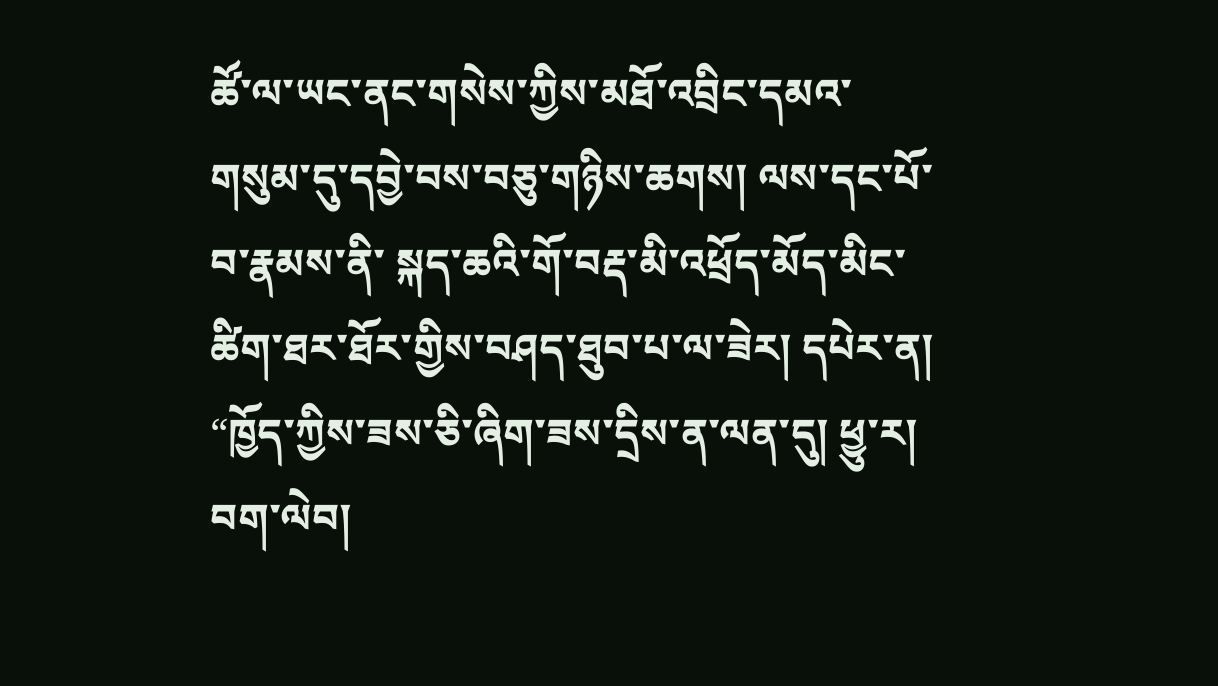ཚོ་ལ་ཡང་ནང་གསེས་ཀྱིས་མཐོ་འབྲིང་དམའ་གསུམ་དུ་དབྱེ་བས་བཅུ་གཉིས་ཆགས། ལས་དང་པོ་བ་རྣམས་ནི་ སྐད་ཆའི་གོ་བརྡ་མི་འཕྲོད་མོད་མིང་ཚིག་ཐར་ཐོར་གྱིས་བཤད་ཐུབ་པ་ལ་ཟེར། དཔེར་ན། “ཁྱོད་ཀྱིས་ཟས་ཅི་ཞིག་ཟས་དྲིས་ན་ལན་དུ། ཕྱུ་ར། བག་ལེབ།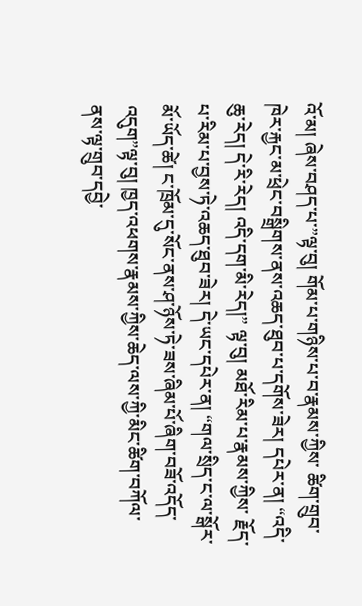འོ་མ། ཞེས་བཤད་པ་”ལྟ་བུ། གོམ་པ་གཉིས་པ་བ་རྣམས་ཀྱིས་ ཚིག་གྲུབ་ཁེར་རྐྱང་མ་ཕྲེང་བསྒྲིགས་ནས་འཆད་ཐུབ་པ་དགོས་ཟེར། དཔེར་ན། “འདི་ཆུ་རེད། དེ་རི་རེད། འདི་དག་མི་རེད།” ལྟ་བུ། མཐོ་རིམ་པ་རྣམས་ཀྱིས་ རྗོད་པ་རིམ་པ་བྱས་ཏེ་འཆད་ཐུབ་ཟེར། དེ་ཡང་དཔེར་ན། “གལ་སྲིད་ང་ལ་སྒོར་མོ་ཡོད་ཚེ། ང་ཁྲོམ་དུ་སོང་ནས་ཤ་ཉོས་ཏེ་ཟས་ཞིམ་པོ་ཞིག་བཟོ་འདོད་འདུག”ལྟ་བུ། ཁྱད་འཕགས་རྣམས་ཀྱིས་ཆེད་ལས་ཀྱི་མིང་ཚིག་བཀོལ་ནས་ལྟ་གྲུབ་དབྱེ་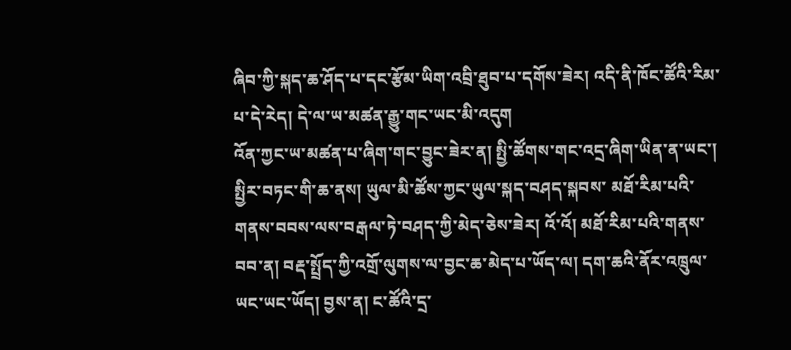ཞིབ་ཀྱི་སྐད་ཆ་ཤོད་པ་དང་རྩོམ་ཡིག་འབྲི་ཐུབ་པ་དགོས་ཟེར། འདི་ནི་ཁོང་ཚོའི་རིམ་པ་དེ་རེད། དེ་ལ་ཡ་མཚན་རྒྱུ་གང་ཡང་མི་འདུག
འོན་ཀྱང་ཡ་མཚན་པ་ཞིག་གང་བྱུང་ཟེར་ན། སྤྱི་ཚོགས་གང་འདྲ་ཞིག་ཡིན་ན་ཡང་། སྤྱིར་བཏང་གི་ཆ་ནས། ཡུལ་མི་ཚོས་ཀྱང་ཡུལ་སྐད་བཤད་སྐབས་ མཐོ་རིམ་པའི་གནས་བབས་ལས་བརྒལ་ཏེ་བཤད་ཀྱི་མེད་ཅེས་ཟེར། འོ་འོ། མཐོ་རིམ་པའི་གནས་བབ་ན། བརྡ་སྤྲོད་ཀྱི་འགྲོ་ལུགས་ལ་བྱང་ཆ་མེད་པ་ཡོད་ལ། དག་ཆའི་ནོར་འཁྲུལ་ཡང་ཡང་ཡོད། བྱས་ན། ང་ཚོའི་དྲ་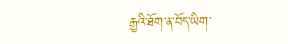རྒྱའི་ཐོག་ན་བོད་ཡིག་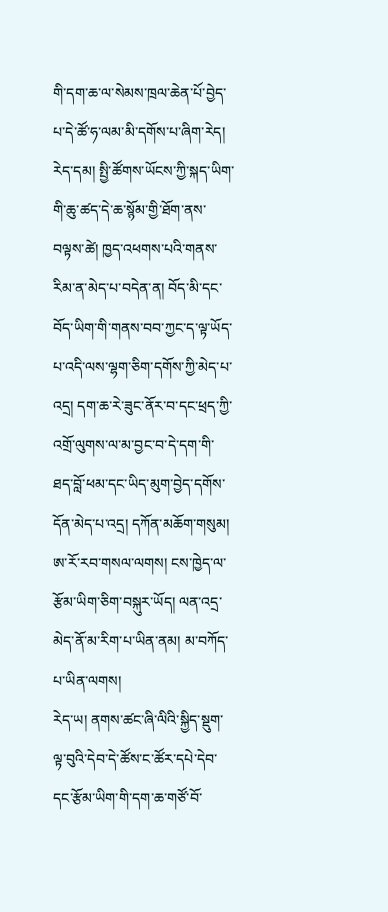གི་དག་ཆ་ལ་སེམས་ཁྲལ་ཆེན་པོ་བྱེད་པ་དེ་ཚོ་ཧ་ལམ་མི་དགོས་པ་ཞིག་རེད། རེད་དམ། སྤྱི་ཚོགས་ཡོངས་ཀྱི་སྐད་ཡིག་གི་ཆུ་ཚད་དེ་ཆ་སྙོམ་གྱི་ཐོག་ནས་བལྟས་ཚེ། ཁྱད་འཕགས་པའི་གནས་རིམ་ན་མེད་པ་བདེན་ན། བོད་མི་དང་བོད་ཡིག་གི་གནས་བབ་ཀྱང་ད་ལྟ་ཡོད་པ་འདི་ལས་ལྷག་ཅིག་དགོས་ཀྱི་མེད་པ་འདྲ། དག་ཆ་རེ་ཟུང་ནོར་བ་དང་ཕྲད་ཀྱི་འགྲོ་ལུགས་ལ་མ་བྱང་བ་དེ་དག་གི་ཐད་བློ་ཕམ་དང་ཡིད་མུག་བྱེད་དགོས་དོན་མེད་པ་འདྲ། དཀོན་མཆོག་གསུམ།
ཨ་རོ་རབ་གསལ་ལགས། ངས་ཁྱེད་ལ་རྩོམ་ཡིག་ཅིག་བསྐུར་ཡོད། ལན་འདྲ་མེད་ནོ་མ་རིག་པ་ཡིན་ནམ། མ་བཀོད་པ་ཡིན་ལགས།
རེད་ཡ། ནགས་ཚང་ཞི་ལིའི་སྐྱིད་སྡུག་ལྟ་བུའི་དེབ་དེ་ཚོས་ང་ཚོར་དཔེ་དེབ་དང་རྩོམ་ཡིག་གི་དག་ཆ་གཙོ་བོ་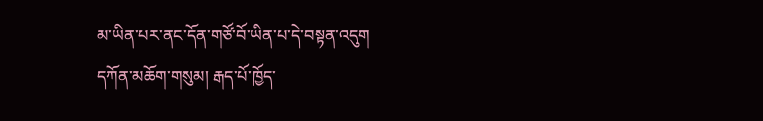མ་ཡིན་པར་ནང་དོན་གཙོ་བོ་ཡིན་པ་དེ་བསྟན་འདུག
དཀོན་མཆོག་གསུམ། རྒད་པོ་ཁྱོད་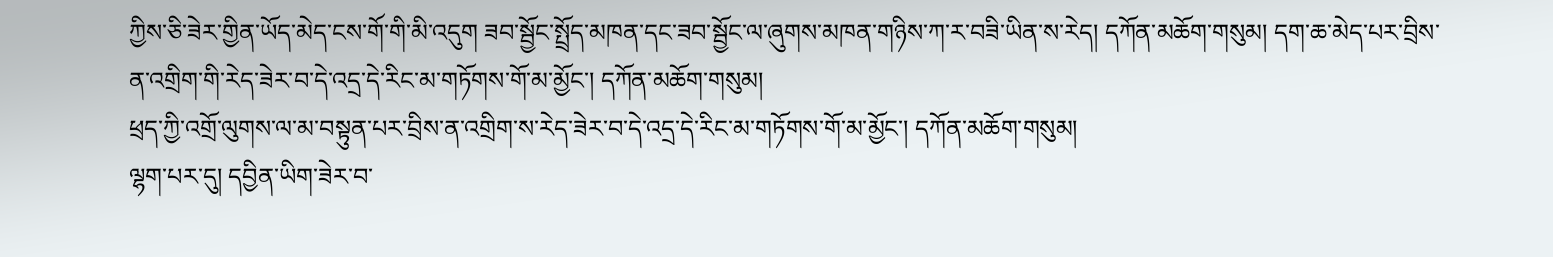ཀྱིས་ཅི་ཟེར་གྱིན་ཡོད་མེད་ངས་གོ་གི་མི་འདུག ཟབ་སྦྱོང་སྤྲོད་མཁན་དང་ཟབ་སྦྱོང་ལ་ཞུགས་མཁན་གཉིས་ཀ་ར་བཟི་ཡིན་ས་རེད། དཀོན་མཆོག་གསུམ། དག་ཆ་མེད་པར་བྲིས་ན་འགྲིག་གི་རེད་ཟེར་བ་དེ་འདྲ་དེ་རིང་མ་གཏོགས་གོ་མ་མྱོང་། དཀོན་མཆོག་གསུམ།
ཕྲད་ཀྱི་འགྲོ་ལུགས་ལ་མ་བསྟུན་པར་བྲིས་ན་འགྲིག་ས་རེད་ཟེར་བ་དེ་འདྲ་དེ་རིང་མ་གཏོགས་གོ་མ་མྱོང་། དཀོན་མཆོག་གསུམ།
ལྷག་པར་དུ། དབྱིན་ཡིག་ཟེར་བ་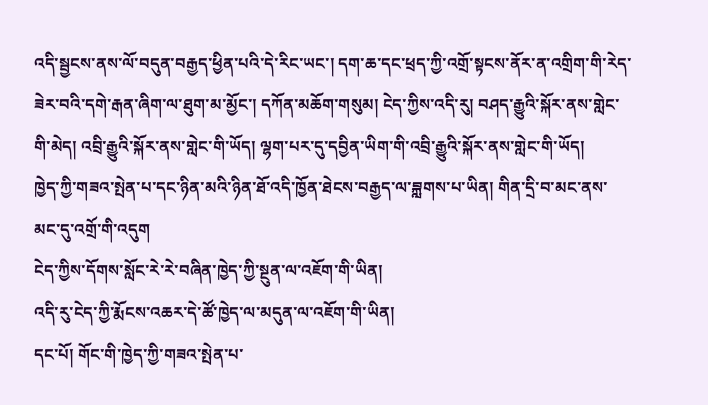འདི་སྦྱངས་ནས་ལོ་བདུན་བརྒྱད་ཕྱིན་པའི་དེ་རིང་ཡང་། དག་ཆ་དང་ཕྲད་ཀྱི་འགྲོ་སྟངས་ནོར་ན་འགྲིག་གི་རེད་ཟེར་བའི་དགེ་རྒན་ཞིག་ལ་ཐུག་མ་མྱོང་། དཀོན་མཆོག་གསུམ། ངེད་ཀྱིས་འདི་རུ། བཤད་རྒྱུའི་སྐོར་ནས་གླེང་གི་མེད། འབྲི་རྒྱུའི་སྐོར་ནས་གླེང་གི་ཡོད། ལྷག་པར་དུ་དབྱིན་ཡིག་གི་འབྲི་རྒྱུའི་སྐོར་ནས་གླེང་གི་ཡོད།
ཁྱེད་ཀྱི་གཟའ་སྤེན་པ་དང་ཉིན་མའི་ཉིན་ཐོ་འདི་ཁྱོན་ཐེངས་བརྒྱད་ལ་བྐླགས་པ་ཡིན། གིན་དྲི་བ་མང་ནས་མང་དུ་འགྲོ་གི་འདུག
ངེད་ཀྱིས་དོགས་སློང་རེ་རེ་བཞིན་ཁྱེད་ཀྱི་སྔུན་ལ་འཇོག་གི་ཡིན།
འདི་རུ་ངེད་ཀྱི་རྨོངས་འཆར་དེ་ཚོ་ཁྱེད་ལ་མདུན་ལ་འཇོག་གི་ཡིན།
དང་པོ། གོང་གི་ཁྱེད་ཀྱི་གཟའ་སྤེན་པ་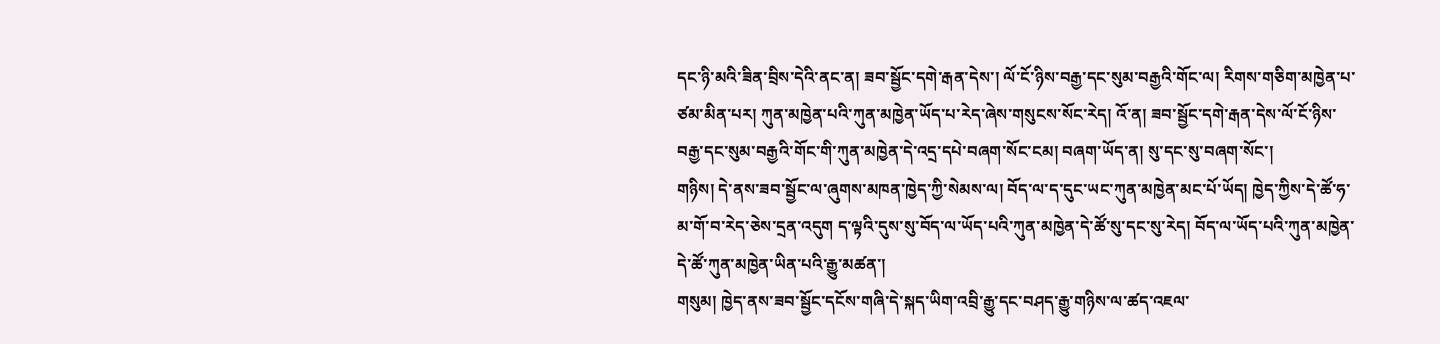དང་ཉི་མའི་ཟིན་བྲིས་དེའི་ནང་ན། ཟབ་སྦྱོང་དགེ་རྒན་དེས་། ལོ་ངོ་ཉིས་བརྒྱ་དང་སུམ་བརྒྱའི་གོང་ལ། རིགས་གཅིག་མཁྱེན་པ་ཙམ་མིན་པར། ཀུན་མཁྱེན་པའི་ཀུན་མཁྱེན་ཡོད་པ་རེད་ཞེས་གསུངས་སོང་རེད། འོ་ན། ཟབ་སྦྱོང་དགེ་རྒན་དེས་ལོ་ངོ་ཉིས་བརྒྱ་དང་སུམ་བརྒྱའི་གོང་གི་ཀུན་མཁྱེན་དེ་འདྲ་དཔེ་བཞག་སོང་ངམ། བཞག་ཡོད་ན། སུ་དང་སུ་བཞག་སོང་།
གཉིས། དེ་ནས་ཟབ་སྦྱོང་ལ་ཞུགས་མཁན་ཁྱེད་ཀྱི་སེམས་ལ། བོད་ལ་ད་དུང་ཡང་ཀུན་མཁྱེན་མང་པོ་ཡོད། ཁྱེད་ཀྱིས་དེ་ཚོ་ཧ་མ་གོ་བ་རེད་ཅེས་དྲན་འདུག ད་ལྟའི་དུས་སུ་བོད་ལ་ཡོད་པའི་ཀུན་མཁྱེན་དེ་ཚོ་སུ་དང་སུ་རེད། བོད་ལ་ཡོད་པའི་ཀུན་མཁྱེན་དེ་ཚོ་ཀུན་མཁྱེན་ཡིན་པའི་རྒྱུ་མཚན་།
གསུམ། ཁྱེད་ནས་ཟབ་སྦྱོང་དངོས་གཞི་དེ་སྐད་ཡིག་འབྲི་རྒྱུ་དང་བཤད་རྒྱུ་གཉིས་ལ་ཚད་འཇལ་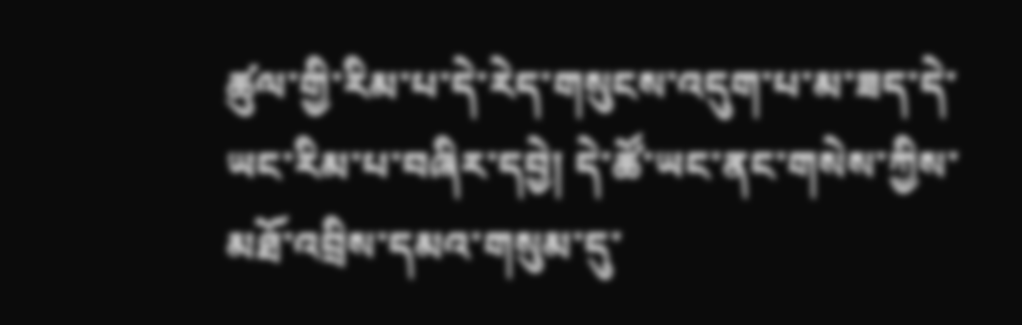ཚུལ་གྱི་རིམ་པ་དེ་རེད་གསུངས་འདུག་པ་མ་ཟད་དེ་ཡང་རིམ་པ་བཞིར་དབྱེ། དེ་ཚོ་ཡང་ནང་གསེས་ཀྱིས་མཐོ་འབྲིས་དམའ་གསུམ་དུ་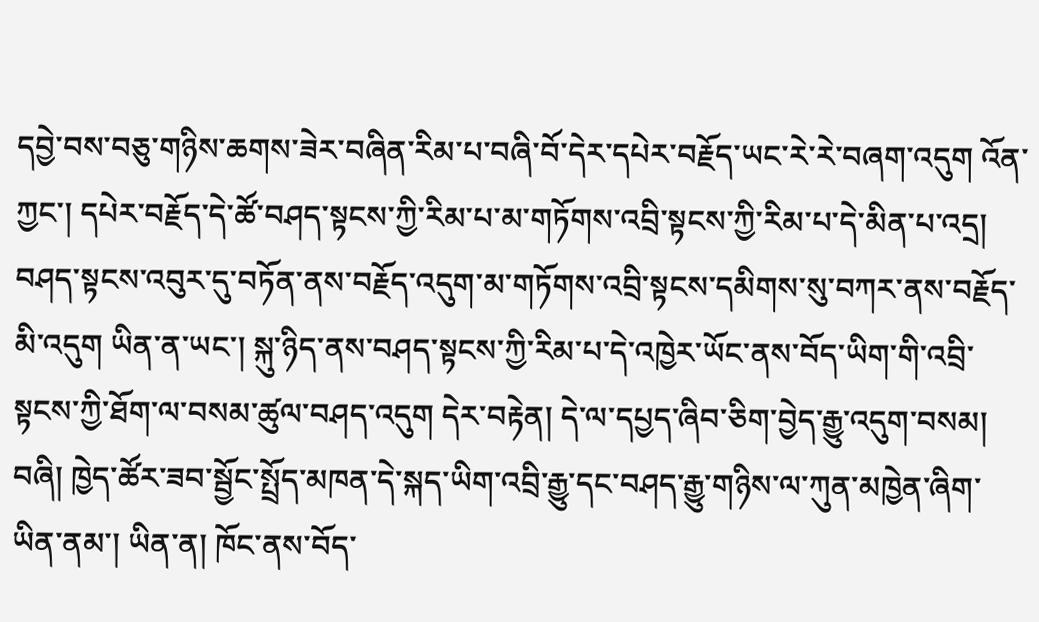དབྱེ་བས་བཅུ་གཉིས་ཆགས་ཟེར་བཞིན་རིམ་པ་བཞི་བོ་དེར་དཔེར་བརྗོད་ཡང་རེ་རེ་བཞག་འདུག འོན་ཀྱང་། དཔེར་བརྗོད་དེ་ཚོ་བཤད་སྟངས་ཀྱི་རིམ་པ་མ་གཏོགས་འབྲི་སྟངས་ཀྱི་རིམ་པ་དེ་མིན་པ་འདྲ། བཤད་སྟངས་འབུར་དུ་བཏོན་ནས་བརྗོད་འདུག་མ་གཏོགས་འབྲི་སྟངས་དམིགས་སུ་བཀར་ནས་བརྗོད་མི་འདུག ཡིན་ན་ཡང་། སྐུ་ཉིད་ནས་བཤད་སྟངས་ཀྱི་རིམ་པ་དེ་འཁྱེར་ཡོང་ནས་བོད་ཡིག་གི་འབྲི་སྟངས་ཀྱི་ཐོག་ལ་བསམ་ཚུལ་བཤད་འདུག དེར་བརྟེན། དེ་ལ་དཔྱད་ཞིབ་ཅིག་བྱེད་རྒྱུ་འདུག་བསམ།
བཞི། ཁྱེད་ཚོར་ཟབ་སྦྱོང་སྤྲོད་མཁན་དེ་སྐད་ཡིག་འབྲི་རྒྱུ་དང་བཤད་རྒྱུ་གཉིས་ལ་ཀུན་མཁྱེན་ཞིག་ཡིན་ནམ་། ཡིན་ན། ཁོང་ནས་བོད་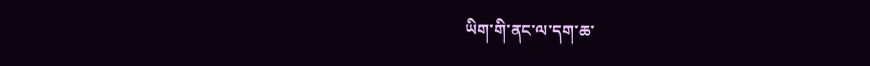ཡིག་གི་ནང་ལ་དག་ཆ་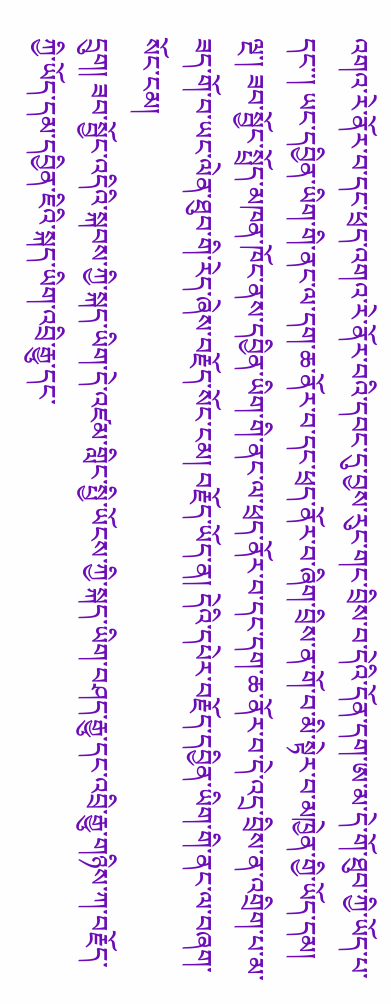འགའ་རེ་ནོར་བ་དང་ཕྲད་འགའ་རེ་ནོར་བའི་དབང་དུ་བྱས་རུང་གང་བྲིས་བ་དེའི་དོན་དག་ཨ་མ་དེ་གོ་ཐུབ་ཀྱི་ཡོད་པ་དང་་། ཡང་དབྱིན་ཡིག་གི་ནང་ལ་དག་ཆ་ནོར་བ་དང་ཕྲད་ནོར་བ་ཞིག་བྲིས་ན་གོ་བ་མི་སྟེར་བ་མཁྱེན་གྱི་ཡོད་དམ།
ལྔ་། ཟབ་སྦྱོང་སྤྲོད་མཁན་ཁོང་ནས་དབྱིན་ཡིག་གི་ནང་ལ་ཕྲད་ནོར་བ་དང་དག་ཆ་ནོར་བ་དེ་འདྲ་བྲིས་ན་འགྲིག་པ་མ་ཟད་གོ་བ་ཡང་ལེན་ཐུབ་གི་རེད་ཞེས་བརྗོད་སོང་ངམ། བརྗོད་ཡོད་ན། དེའི་དཔེར་བརྗོད་དབྱིན་ཡིག་གི་ནང་ལ་བཞག་སོང་ངམ།
དྲུག། ཟབ་སྦྱོང་འདིའི་སྐབས་ཀྱི་སྐད་ཡིག་དེ་འཛམ་གླིང་སྤྱི་ཡོངས་ཀྱི་སྐད་ཡིག་བཤད་རྒྱུ་དང་འབྲི་རྒྱུ་གཉིས་ཀ་བརྗོད་ཀྱི་ཡོད་དམ་དབྱིན་ཇིའི་སྐད་ཡིག་འབྲི་རྒྱུ་དང་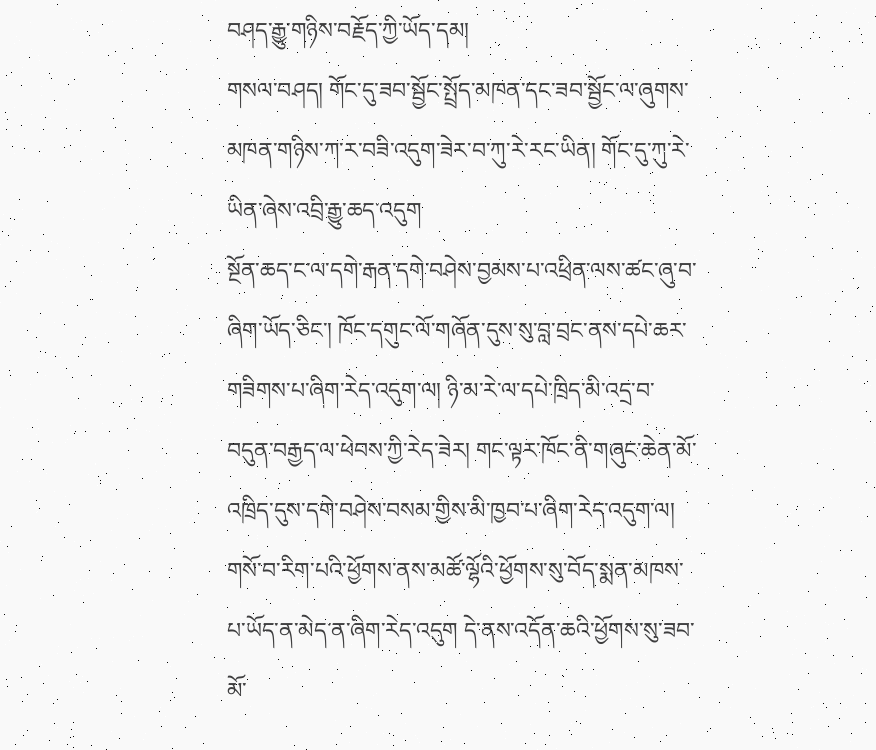བཤད་རྒྱུ་གཉིས་བརྗོད་ཀྱི་ཡོད་དམ།
གསལ་བཤད། གོང་དུ་ཟབ་སྦྱོང་སྤྲོད་མཁན་དང་ཟབ་སྦྱོང་ལ་ཞུགས་མཁན་གཉིས་ཀ་ར་བཟི་འདུག་ཟེར་བ་ཀུ་རེ་རང་ཡིན། གོང་དུ་ཀུ་རེ་ཡིན་ཞེས་འབྲི་རྒྱུ་ཆད་འདུག
སྔོན་ཆད་ང་ལ་དགེ་རྒན་དགེ་བཤེས་བྱམས་པ་འཕྲིན་ལས་ཚང་ཞུ་བ་ཞིག་ཡོད་ཅིང་། ཁོང་དགུང་ལོ་གཞོན་དུས་སུ་བླ་བྲང་ནས་དཔེ་ཆར་གཟིགས་པ་ཞིག་རེད་འདུག་ལ། ཉི་མ་རེ་ལ་དཔེ་ཁྲིད་མི་འདྲ་བ་བདུན་བརྒྱད་ལ་ཕེབས་ཀྱི་རེད་ཟེར། གང་ལྟར་ཁོང་ནི་གཞུང་ཆེན་མོ་འཁྲིད་དུས་དགེ་བཤེས་བསམ་གྱིས་མི་ཁྱབ་པ་ཞིག་རེད་འདུག་ལ། གསོ་བ་རིག་པའི་ཕྱོགས་ནས་མཚོ་ལྷོའི་ཕྱོགས་སུ་བོད་སྨན་མཁས་པ་ཡོད་ན་མེད་ན་ཞིག་རེད་འདུག དེ་ནས་འདོན་ཆའི་ཕྱོགས་སུ་ཟབ་མོ་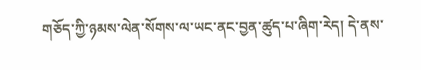གཅོད་ཀྱི་ཉམས་ལེན་སོགས་ལ་ཡང་ནང་བྱན་ཚུད་པ་ཞིག་རེད། དེ་ནས་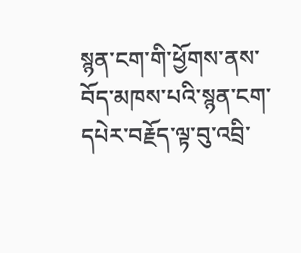སྙན་ངག་གི་ཕྱོགས་ནས་བོད་མཁས་པའི་སྙན་ངག་དཔེར་བརྗོད་ལྟ་བུ་འབྲི་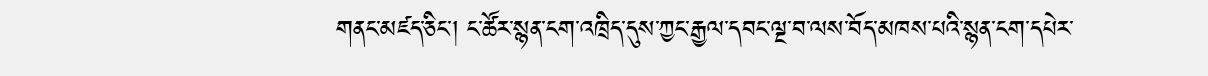གནང་མཛད་ཅིང་། ང་ཚོར་སྙན་ངག་འཁྲིད་དུས་ཀྱང་རྒྱལ་དབང་ལྔ་བ་ལས་བོད་མཁས་པའི་སྙན་ངག་དཔེར་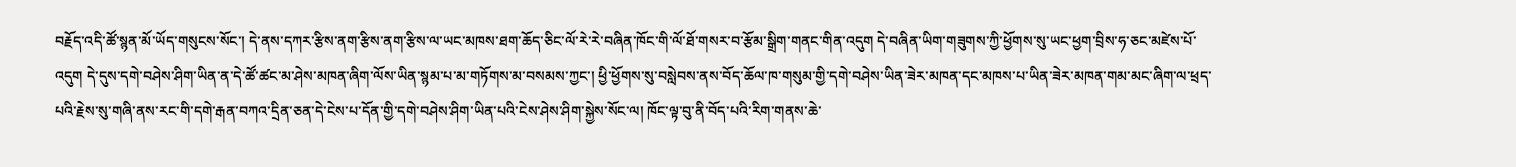བརྗོད་འདི་ཚོ་སྙན་མོ་ཡོད་གསུངས་སོང་། དེ་ནས་དཀར་རྩིས་ནག་རྩིས་ནག་རྩིས་ལ་ཡང་མཁས་ཐག་ཆོད་ཅིང་ལོ་རེ་རེ་བཞིན་ཁོང་གི་ལོ་ཐོ་གསར་བ་རྩོམ་སྒྲིག་གནང་གིན་འདུག དེ་བཞིན་ཡིག་གཟུགས་ཀྱི་ཕྱོགས་སུ་ཡང་ཕྱག་བྲིས་ཧ་ཅང་མཛེས་པོ་འདུག དེ་དུས་དགེ་བཤེས་ཤིག་ཡིན་ན་དེ་ཚོ་ཚང་མ་ཤེས་མཁན་ཞིག་ལོས་ཡིན་སྙམ་པ་མ་གཏོགས་མ་བསམས་ཀྱང་། ཕྱི་ཕྱོགས་སུ་བསླེབས་ནས་བོད་ཆོལ་ཁ་གསུམ་གྱི་དགེ་བཤེས་ཡིན་ཟེར་མཁན་དང་མཁས་པ་ཡིན་ཟེར་མཁན་གམ་མང་ཞིག་ལ་ཕྲད་པའི་རྗེས་སུ་གཞི་ནས་རང་གི་དགེ་རྒན་བཀའ་དྲིན་ཅན་དེ་ངེས་པ་དོན་གྱི་དགེ་བཤེས་ཤིག་ཡིན་པའི་ངེས་ཤེས་ཤིག་སྐྱེས་སོང་ལ། ཁོང་ལྟ་བུ་ནི་བོད་པའི་རིག་གནས་ཆེ་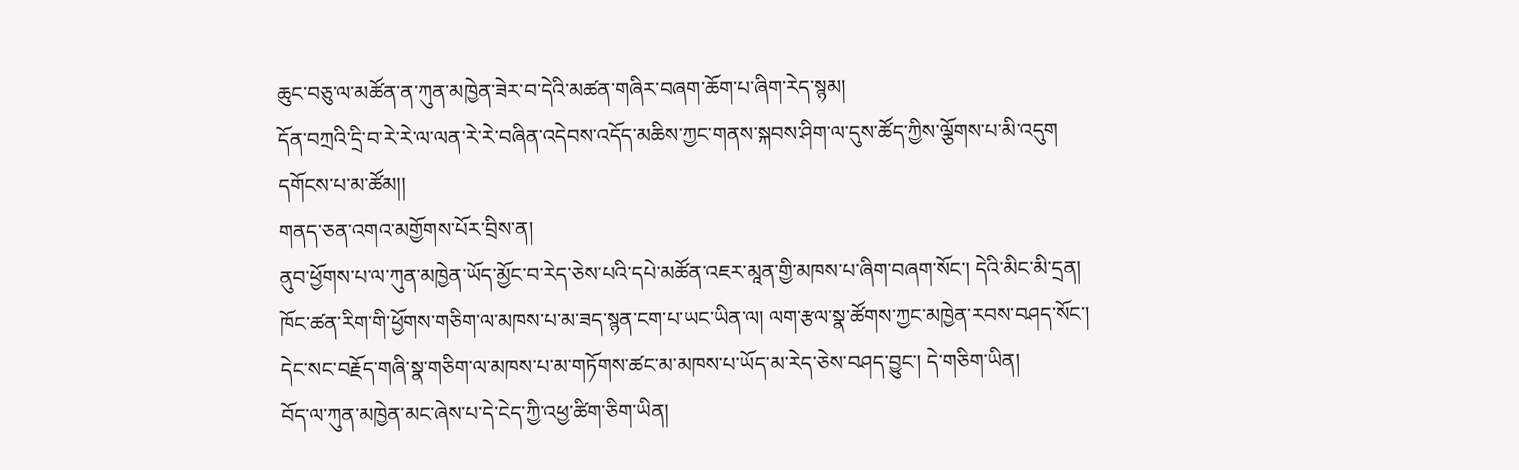ཆུང་བཅུ་ལ་མཚོན་ན་ཀུན་མཁྱེན་ཟེར་བ་དེའི་མཚན་གཞིར་བཞག་ཆོག་པ་ཞིག་རེད་སྙམ།
དོན་བཀྲའི་དྲི་བ་རེ་རེ་ལ་ལན་རེ་རེ་བཞིན་འདེབས་འདོད་མཆིས་ཀྱང་གནས་སྐབས་ཤིག་ལ་དུས་ཚོད་ཀྱིས་ལྕོགས་པ་མི་འདུག དགོངས་པ་མ་ཚོམ།།
གནད་ཅན་འགའ་མགྱོགས་པོར་བྲིས་ན།
ནུབ་ཕྱོགས་པ་ལ་ཀུན་མཁྱེན་ཡོད་མྱོང་བ་རེད་ཅེས་པའི་དཔེ་མཚོན་འཇར་མཱན་གྱི་མཁས་པ་ཞིག་བཞག་སོང་། དེའི་མིང་མི་དྲན། ཁོང་ཚན་རིག་གི་ཕྱོགས་གཅིག་ལ་མཁས་པ་མ་ཟད་སྙན་ངག་པ་ཡང་ཡིན་ལ། ལག་རྩལ་སྣ་ཚོགས་ཀྱང་མཁྱེན་རབས་བཤད་སོང་། དེང་སང་བརྗོད་གཞི་སྣ་གཅིག་ལ་མཁས་པ་མ་གཏོགས་ཚང་མ་མཁས་པ་ཡོད་མ་རེད་ཅེས་བཤད་བྱུང་། དེ་གཅིག་ཡིན།
བོད་ལ་ཀུན་མཁྱེན་མང་ཞེས་པ་དེ་ངེད་ཀྱི་འཕྱ་ཚིག་ཅིག་ཡིན།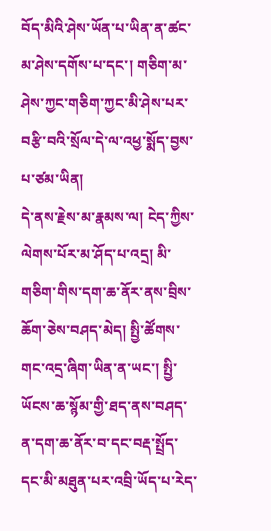བོད་མིའི་ཤེས་ཡོན་པ་ཡིན་ན་ཚང་མ་ཤེས་དགོས་པ་དང་། གཅིག་མ་ཤེས་ཀྱང་གཅིག་ཀྱང་མི་ཤེས་པར་བརྩི་བའི་སྲོལ་དེ་ལ་འཕྱ་སྨོད་བྱས་པ་ཙམ་ཡིན།
དེ་ནས་རྗེས་མ་རྣམས་ལ། ངེད་ཀྱིས་ལེགས་པོར་མ་ཤོད་པ་འདྲ། མི་གཅིག་གིས་དག་ཆ་ནོར་ནས་བྲིས་ཆོག་ཅེས་བཤད་མེད། སྤྱི་ཚོགས་གང་འདྲ་ཞིག་ཡིན་ན་ཡང་། སྤྱི་ཡོངས་ཆ་སྙོམ་གྱི་ཐད་ནས་བཤད་ན་དག་ཆ་ནོར་བ་དང་བརྡ་སྤྲོད་དང་མི་མཐུན་པར་འབྲི་ཡོད་པ་རེད་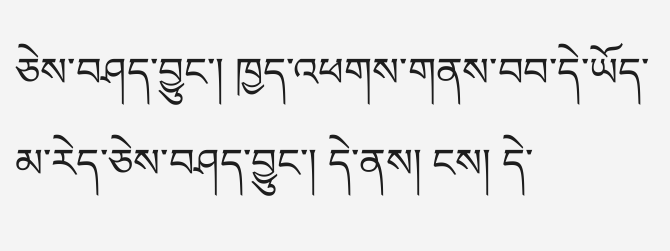ཅེས་བཤད་བྱུང་། ཁྱད་འཕགས་གནས་བབ་དེ་ཡོད་མ་རེད་ཅེས་བཤད་བྱུང་། དེ་ནས། ངས། དེ་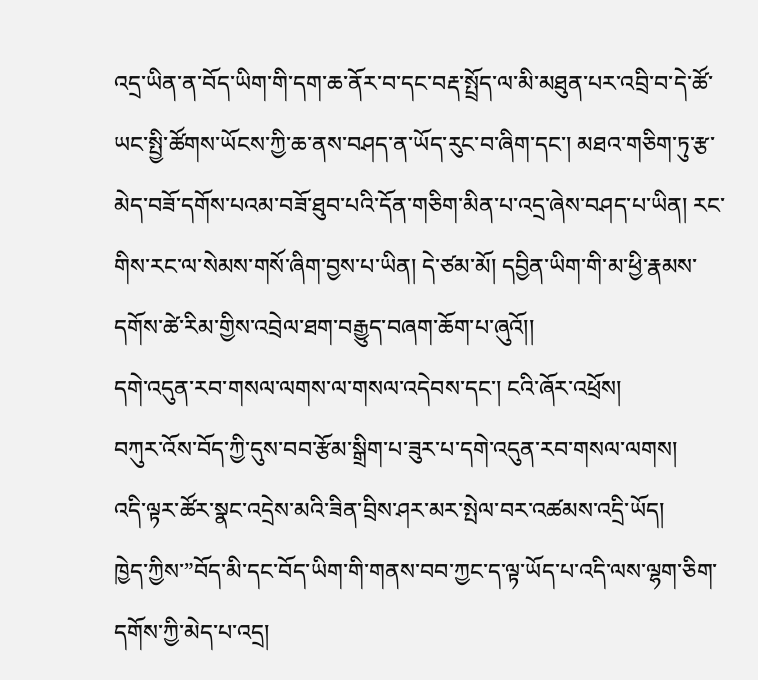འདྲ་ཡིན་ན་བོད་ཡིག་གི་དག་ཆ་ནོར་བ་དང་བརྡ་སྤྲོད་ལ་མི་མཐུན་པར་འབྲི་བ་དེ་ཚོ་ཡང་སྤྱི་ཚོགས་ཡོངས་ཀྱི་ཆ་ནས་བཤད་ན་ཡོད་རུང་བ་ཞིག་དང་། མཐའ་གཅིག་ཏུ་རྩ་མེད་བཟོ་དགོས་པའམ་བཟོ་ཐུབ་པའི་དོན་གཅིག་མིན་པ་འདྲ་ཞེས་བཤད་པ་ཡིན། རང་གིས་རང་ལ་སེམས་གསོ་ཞིག་བྱས་པ་ཡིན། དེ་ཙམ་མོ། དབྱིན་ཡིག་གི་མ་ཕྱི་རྣམས་དགོས་ཚེ་རིམ་གྱིས་འབྲེལ་ཐག་བརྒྱུད་བཞག་ཆོག་པ་ཞུའོ།།
དགེ་འདུན་རབ་གསལ་ལགས་ལ་གསལ་འདེབས་དང་། ངའི་ཞོར་འཕྲོས།
བཀུར་འོས་བོད་ཀྱི་དུས་བབ་རྩོམ་སྒྲིག་པ་ཟུར་པ་དགེ་འདུན་རབ་གསལ་ལགས།
འདི་ལྟར་ཚོར་སྣང་འདྲེས་མའི་ཟིན་བྲིས་ཤར་མར་སྤེལ་བར་འཚམས་འདྲི་ཡོད།
ཁྱེད་ཀྱིས་”བོད་མི་དང་བོད་ཡིག་གི་གནས་བབ་ཀྱང་ད་ལྟ་ཡོད་པ་འདི་ལས་ལྷག་ཅིག་དགོས་ཀྱི་མེད་པ་འདྲ།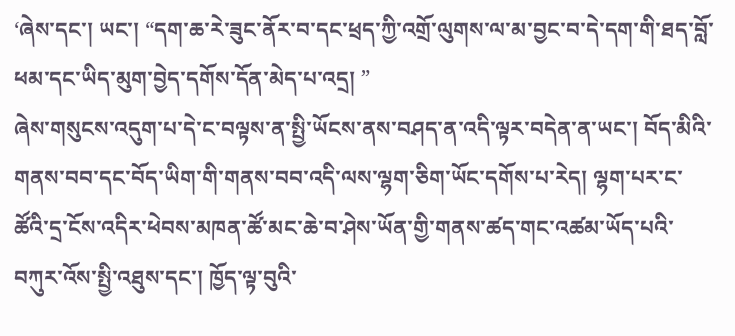‘ཞེས་དང་། ཡང་། “དག་ཆ་རེ་ཟུང་ནོར་བ་དང་ཕྲད་ཀྱི་འགྲོ་ལུགས་ལ་མ་བྱང་བ་དེ་དག་གི་ཐད་བློ་ཕམ་དང་ཡིད་མུག་བྱེད་དགོས་དོན་མེད་པ་འདྲ། ”
ཞེས་གསུངས་འདུག་པ་དེ་ང་བལྟས་ན་སྤྱི་ཡོངས་ནས་བཤད་ན་འདི་ལྟར་བདེན་ན་ཡང་། བོད་མིའི་གནས་བབ་དང་བོད་ཡིག་གི་གནས་བབ་འདི་ལས་ལྷག་ཅིག་ཡོང་དགོས་པ་རེད། ལྷག་པར་ང་ཚོའི་དྲ་ངོས་འདིར་ཕེབས་མཁན་ཚོ་མང་ཆེ་བ་ཤེས་ཡོན་གྱི་གནས་ཚད་གང་འཚམ་ཡོད་པའི་བཀུར་འོས་སྤྱི་འཐུས་དང་། ཁྱོད་ལྟ་བུའི་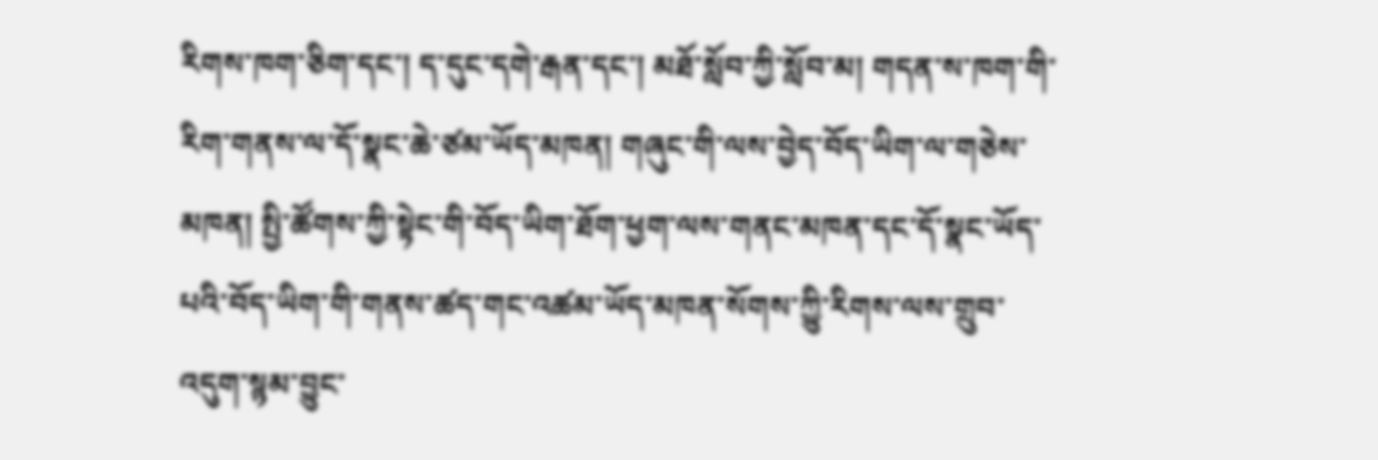རིགས་ཁག་ཅིག་དང་། ད་དུང་དགེ་རྒན་དང་། མཐོ་སློབ་ཀྱི་སློབ་མ། གདན་ས་ཁག་གི་རིག་གནས་ལ་དོ་སྣང་ཆེ་ཙམ་ཡོད་མཁན། གཞུང་གི་ལས་བྱེད་བོད་ཡིག་ལ་གཅེས་མཁན། སྤྱི་ཚོགས་ཀྱི་སྟེང་གི་བོད་ཡིག་ཐོག་ཕྱག་ལས་གནང་མཁན་དང་དོ་སྣང་ཡོད་པའི་བོད་ཡིག་གི་གནས་ཚད་གང་འཚམ་ཡོད་མཁན་སོགས་ཀྱིུ་རིགས་ལས་གྲུབ་འདུག་སྙམ་བྱུང་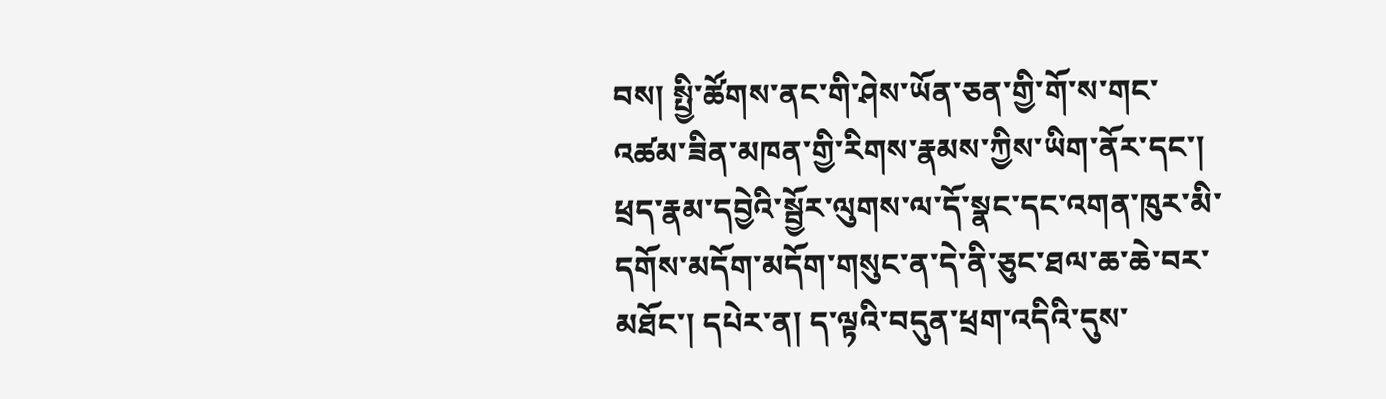བས། སྤྱི་ཚོགས་ནང་གི་ཤེས་ཡོན་ཅན་གྱི་གོ་ས་གང་འཚམ་ཟིན་མཁན་གྱི་རིགས་རྣམས་ཀྱིས་ཡིག་ནོར་དང་། ཕྲད་རྣམ་དབྱེའི་སྦྱོར་ལུགས་ལ་དོ་སྣང་དང་འགན་ཁུར་མི་དགོས་མདོག་མདོག་གསུང་ན་དེ་ནི་ཅུང་ཐལ་ཆ་ཆེ་བར་མཐོང་། དཔེར་ན། ད་ལྟའི་བདུན་ཕྲག་འདིའི་དུས་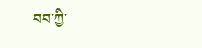བབ་ཀྱི་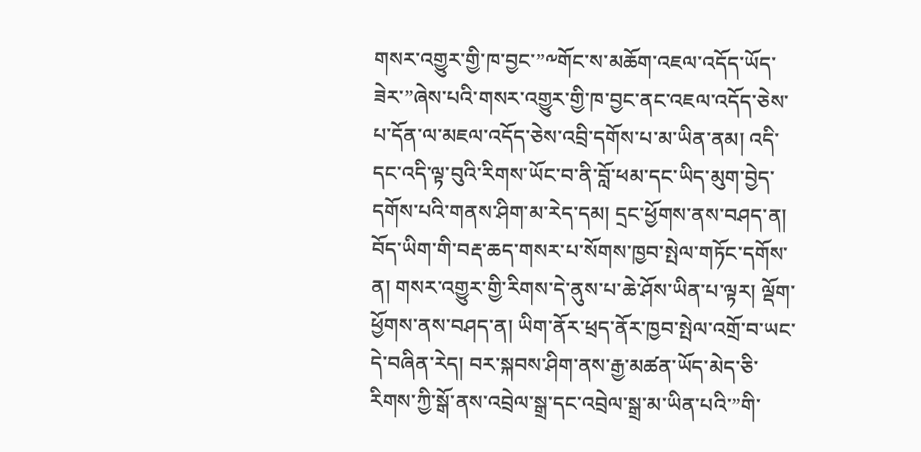གསར་འགྱུར་གྱི་ཁ་བྱང་”༸གོང་ས་མཆོག་འཇལ་འདོད་ཡོད་ཟེར་”ཞེས་པའི་གསར་འགྱུར་གྱི་ཁ་བྱང་ནང་འཇལ་འདོད་ཅེས་པ་དོན་ལ་མཇལ་འདོད་ཅེས་འབྲི་དགོས་པ་མ་ཡིན་ནམ། འདི་དང་འདི་ལྟ་བུའི་རིགས་ཡོང་བ་ནི་བློ་ཕམ་དང་ཡིད་མུག་བྱེད་དགོས་པའི་གནས་ཤིག་མ་རེད་དམ། དྲང་ཕྱོགས་ནས་བཤད་ན། བོད་ཡིག་གི་བརྡ་ཆད་གསར་པ་སོགས་ཁྱབ་སྤེལ་གཏོང་དགོས་ན། གསར་འགྱུར་གྱི་རིགས་དེ་ནུས་པ་ཆེ་ཤོས་ཡིན་པ་ལྟར། ལྡོག་ཕྱོགས་ནས་བཤད་ན། ཡིག་ནོར་ཕྲད་ནོར་ཁྱབ་སྤེལ་འགྲོ་བ་ཡང་དེ་བཞིན་རེད། བར་སྐབས་ཤིག་ནས་རྒྱ་མཚན་ཡོད་མེད་ཅི་རིགས་ཀྱི་སྒོ་ནས་འབྲེལ་སྒྲ་དང་འབྲེལ་སྒྲ་མ་ཡིན་པའི་”གི་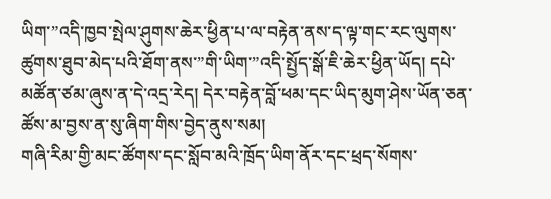ཡིག་”འདི་ཁྱབ་སྤེལ་ཤུགས་ཆེར་ཕྱིན་པ་ལ་བརྟེན་ནས་ད་ལྟ་གང་རང་ལུགས་ཚུགས་ཐུབ་མེད་པའི་ཐོག་ནས་”གི་ཡིག་”འདི་སྤྱོད་སྒོ་ཇི་ཆེར་ཕྱིན་ཡོད། དཔེ་མཚོན་ཙམ་ཞུས་ན་དེ་འདྲ་རེད། དེར་བརྟེན་བློ་ཕམ་དང་ཡིད་མུག་ཤེས་ཡོན་ཅན་ཚོས་མ་བྱས་ན་སུ་ཞིག་གིས་བྱེད་ནུས་སམ།
གཞི་རིམ་གྱི་མང་ཚོགས་དང་སློབ་མའི་ཁྲོད་ཡིག་ནོར་དང་ཕྲད་སོགས་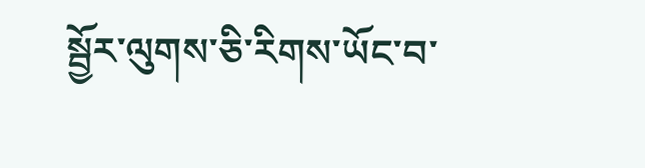སྦྱོར་ལུགས་ཅི་རིགས་ཡོང་བ་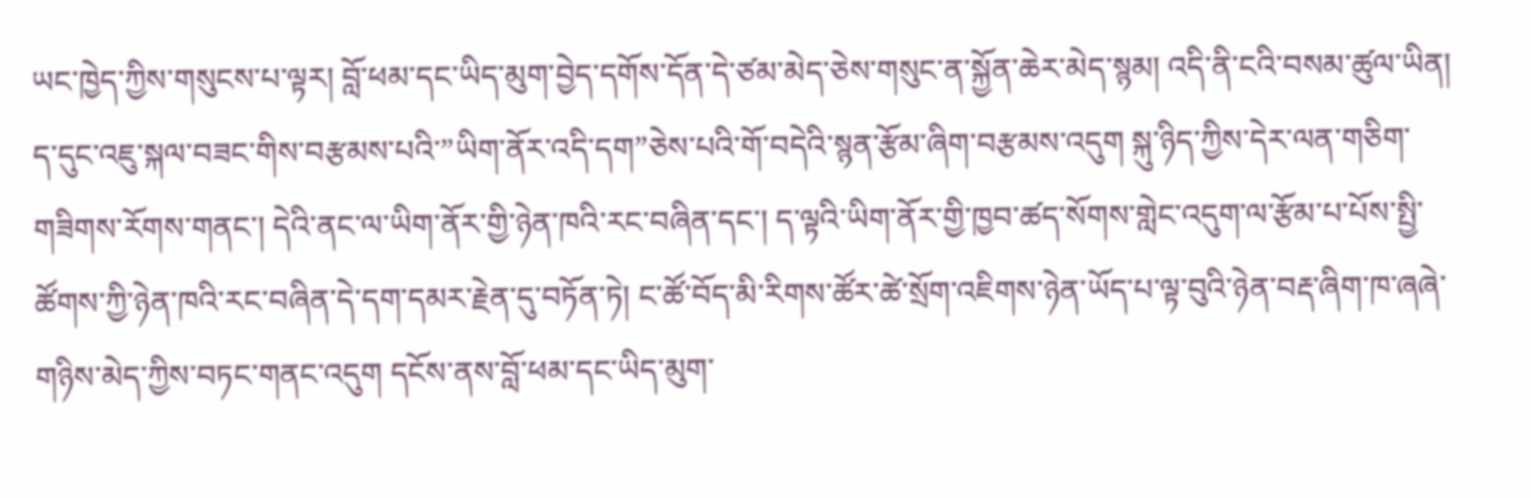ཡང་ཁྱེད་ཀྱིས་གསུངས་པ་ལྟར། བློ་ཕམ་དང་ཡིད་མུག་བྱེད་དགོས་དོན་དེ་ཙམ་མེད་ཅེས་གསུང་ན་སྐྱོན་ཆེར་མེད་སྙམ། འདི་ནི་ངའི་བསམ་ཚུལ་ཡིན།
ད་དུང་འཇུ་སྐལ་བཟང་གིས་བརྩམས་པའི་”ཡིག་ནོར་འདི་དག”ཅེས་པའི་གོ་བདེའི་སྙན་རྩོམ་ཞིག་བརྩམས་འདུག སྐུ་ཉིད་ཀྱིས་དེར་ལན་གཅིག་གཟིགས་རོགས་གནང་། དེའི་ནང་ལ་ཡིག་ནོར་གྱི་ཉེན་ཁའི་རང་བཞིན་དང་། ད་ལྟའི་ཡིག་ནོར་གྱི་ཁྱབ་ཚད་སོགས་གླེང་འདུག་ལ་རྩོམ་པ་པོས་སྤྱི་ཚོགས་ཀྱི་ཉེན་ཁའི་རང་བཞིན་དེ་དག་དམར་རྗེན་དུ་བཏོན་ཏེ། ང་ཚོ་བོད་མི་རིགས་ཚོར་ཚེ་སྲོག་འཇིགས་ཉེན་ཡོད་པ་ལྟ་བུའི་ཉེན་བརྡ་ཞིག་ཁ་ཞཞེ་གཉིས་མེད་ཀྱིས་བཏང་གནང་འདུག དངོས་ནས་བློ་ཕམ་དང་ཡིད་མུག་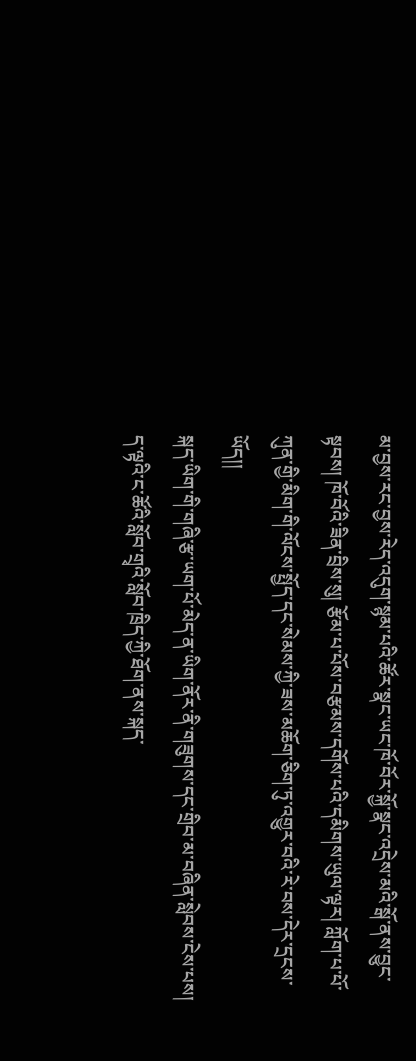མ་བྱས་རང་བྱས་རེད་འདུག་སྙམ་པའི་ཚོར་སྣང་ཡང་ཁོ་བོར་སྐྱོ་སྣང་འདྲེས་མའི་སྒོ་ནས་བྱུང་སྟབས། ཁོ་བོའི་ཟིན་བྲིས་སུ། རྩོམ་པ་པོས་བརྩམས་དགོས་པའི་དམིགས་ཡུལ་ལྟར། ཀློག་པ་པོ་ཀུན་གྱི་མིག་གི་ལོངས་སྤྱོད་དང་སེམས་ཀྱི་ཟས་མཆོག་ཅིག་ཏུ་འགྱུར་བའི་རེ་བས་དེར་དྲངས་ཡོད།།
སྐད་ཡིག་གི་གཞི་རྩ་ཡག་པོ་མེད་ན་ཡིག་ནོར་ནི་གཟུགས་དང་གྲིབ་མ་བཞིན་སླེབས་ངེས་པས། ད་ལྟའི་ང་ཚོའི་སློབ་གྲྭའི་སློབ་ཁྲིད་ཀྱི་ཐོག་ནས་སྐད་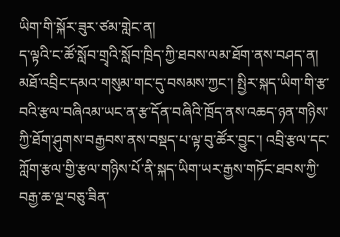ཡིག་གི་སྐོར་ཟུར་ཙམ་གླེང་ན།
ད་ལྟའི་ང་ཚོ་སློབ་གྲྭའི་སློབ་ཁྲིད་ཀྱི་ཐབས་ལམ་ཐོག་ནས་བཤད་ན། མཐོ་འབྲིང་དམའ་གསུམ་གང་དུ་བསམས་ཀྱང་། སྤྱིར་སྐད་ཡིག་གི་རྩ་བའི་རྩལ་བཞིའམ་ཡང་ན་རྩ་དོན་བཞིའི་ཁྲོད་ནས་འཆད་ཉན་གཉིས་ཀྱི་ཐོག་ཤུགས་བརྒྱབས་ནས་བསྡད་པ་ལྟ་བུ་ཚོར་བྱུང་། འབྲི་རྩལ་དང་ཀློག་རྩལ་གྱི་རྩལ་གཉིས་པོ་ནི་སྐད་ཡིག་ཡར་རྒྱས་གཏོང་ཐབས་ཀྱི་བརྒྱ་ཆ་ལྔ་བཅུ་ཟིན་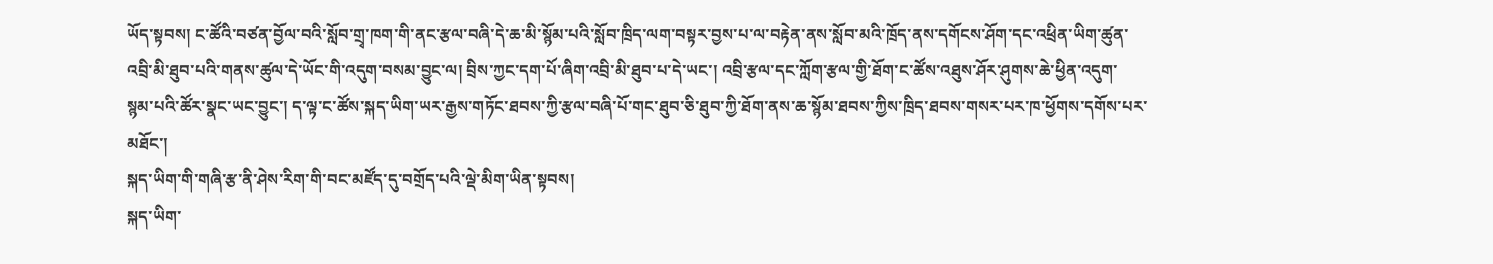ཡོད་སྟབས། ང་ཚོའི་བཙན་བྱོལ་བའི་སློབ་གྲྭ་ཁག་གི་ནང་རྩལ་བཞི་དེ་ཆ་མི་སྙོམ་པའི་སློབ་ཁྲིད་ལག་བསྟར་བྱས་པ་ལ་བརྟེན་ནས་སློབ་མའི་ཁྲོད་ནས་དགོངས་ཤོག་དང་འཕྲིན་ཡིག་ཚུན་འབྲི་མི་ཐུབ་པའི་གནས་ཚུལ་དེ་ཡོང་གི་འདུག་བསམ་བྱུང་ལ། བྲིས་ཀྱང་དག་པོ་ཞིག་འབྲི་མི་ཐུབ་པ་དེ་ཡང་། འབྲི་རྩལ་དང་ཀློག་རྩལ་གྱི་ཐོག་ང་ཚོས་འཐུས་ཤོར་ཤུགས་ཆེ་ཕྱིན་འདུག་སྙམ་པའི་ཚོར་སྣང་ཡང་བྱུང་། ད་ལྟ་ང་ཚོས་སྐད་ཡིག་ཡར་རྒྱས་གཏོང་ཐབས་ཀྱི་རྩལ་བཞི་པོ་གང་ཐུབ་ཅི་ཐུབ་ཀྱི་ཐོག་ནས་ཆ་སྙོམ་ཐབས་ཀྱིས་ཁྲིད་ཐབས་གསར་པར་ཁ་ཕྱོགས་དགོས་པར་མཐོང་།
སྐད་ཡིག་གི་གཞི་རྩ་ནི་ཤེས་རིག་གི་བང་མཛོད་དུ་བགྲོད་པའི་ལྡེ་མིག་ཡིན་སྟབས།
སྐད་ཡིག་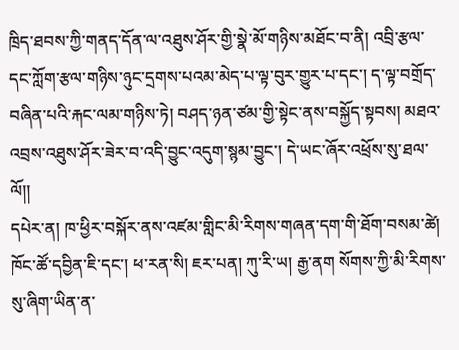ཁྲིད་ཐབས་ཀྱི་གནད་དོན་ལ་འཐུས་ཤོར་གྱི་སྣེ་མོ་གཉིས་མཐོང་བ་ནི། འབྲི་རྩལ་དང་ཀློག་རྩལ་གཉིས་ཉུང་དྲགས་པའམ་མེད་པ་ལྟ་བུར་གྱུར་པ་དང་། ད་ལྟ་བགྲོད་བཞིན་པའི་རྐང་ལམ་གཉིས་ཏེ། བཤད་ཉན་ཙམ་གྱི་སྟེང་ནས་བསྐྱོད་སྟབས། མཐའ་འབྲས་འཐུས་ཤོར་ཟེར་བ་འདི་བྱུང་འདུག་སྙམ་བྱུང་། དེ་ཡང་ཞོར་འཕྲོས་སུ་ཐལ་ལོ།།
དཔེར་ན། ཁ་ཕྱིར་བསྐོར་ནས་འཛམ་གླིང་མི་རིགས་གཞན་དག་གི་ཐོག་བསམ་ཚེ། ཁོང་ཚོ་དབྱིན་ཇི་དང་། ཕ་རན་སི། ཇར་པན། ཀུ་རི་ཡ། རྒྱ་ནག སོགས་ཀྱི་མི་རིགས་སུ་ཞིག་ཡིན་ན་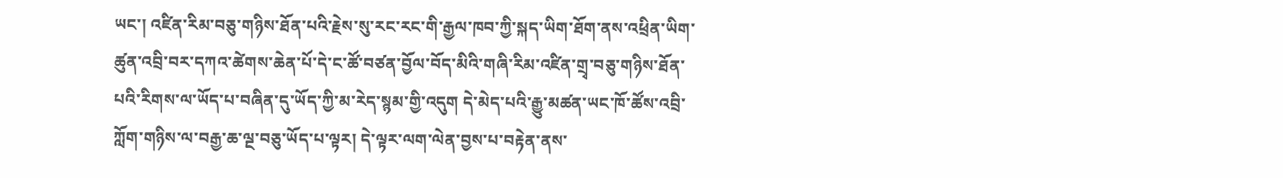ཡང་། འཛིན་རིམ་བཅུ་གཉིས་ཐོན་པའི་རྗེས་སུ་རང་རང་གི་རྒྱལ་ཁབ་ཀྱི་སྐད་ཡིག་ཐོག་ནས་འཕྲིན་ཡིག་ཚུན་འབྲི་བར་དཀའ་ཚེགས་ཆེན་པོ་དེ་ང་ཚོ་བཙན་བྱོལ་བོད་མིའི་གཞི་རིམ་འཛིན་གྲྭ་བཅུ་གཉིས་ཐོན་པའི་རིགས་ལ་ཡོད་པ་བཞིན་དུ་ཡོད་ཀྱི་མ་རེད་སྙམ་གྱི་འདུག དེ་མེད་པའི་རྒྱུ་མཚན་ཡང་ཁོ་ཚོས་འབྲི་ཀློག་གཉིས་ལ་བརྒྱ་ཆ་ལྔ་བཅུ་ཡོད་པ་ལྟར། དེ་ལྟར་ལག་ལེན་བྱས་པ་བརྟེན་ནས་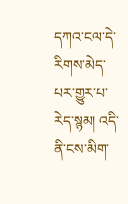དཀའ་ངལ་དེ་རིགས་མེད་པར་གྱུར་པ་རེད་སྙམ། འདི་ནི་ངས་མིག་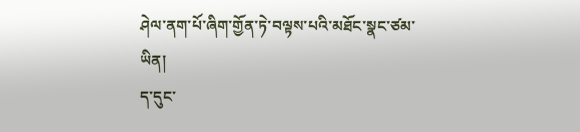ཤེལ་ནག་པོ་ཞིག་གྱོན་ཏེ་བལྟས་པའི་མཐོང་སྣང་ཙམ་ཡིན།
ད་དུང་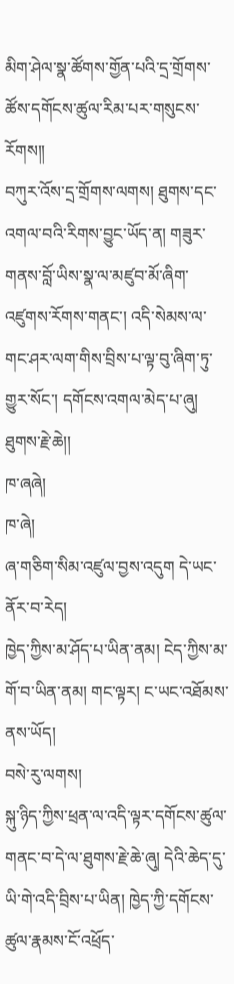མིག་ཤེལ་སྣ་ཚོགས་གྱོན་པའི་དྲ་གྲོགས་ཚོས་དགོངས་ཚུལ་རིམ་པར་གསུངས་རོགས།།
བཀུར་འོས་དྲ་གྲོགས་ལགས། ཐུགས་དང་འགལ་བའི་རིགས་བྱུང་ཡོད་ན། གཟུར་གནས་བློ་ཡིས་སྣ་ལ་མཛུབ་མོ་ཞིག་འཛུགས་རོགས་གནང་། འདི་སེམས་ལ་གང་ཤར་ལག་གིས་བྲིས་པ་ལྟ་བུ་ཞིག་ཏུ་གྱུར་སོང་། དགོངས་འགལ་མེད་པ་ཞུ།
ཐུགས་རྗེ་ཆེ།།
ཁ་ཞཞེ།
ཁ་ཞེ།
ཞ་གཅིག་སིམ་འཛུལ་བྱས་འདུག དེ་ཡང་ནོར་བ་རེད།
ཁྱེད་ཀྱིས་མ་ཤོད་པ་ཡིན་ནམ། ངེད་ཀྱིས་མ་གོ་བ་ཡིན་ནམ། གང་ལྟར། ང་ཡང་འཐོམས་ནས་ཡོད།
བསེ་རུ་ལགས།
སྐུ་ཉིད་ཀྱིས་ཕྲན་ལ་འདི་ལྟར་དགོངས་ཚུལ་གནང་བ་དེ་ལ་ཐུགས་རྗེ་ཆེ་ཞུ། དེའི་ཆེད་དུ་ཡི་གེ་འདི་བྲིས་པ་ཡིན། ཁྱེད་ཀྱི་དགོངས་ཚུལ་རྣམས་ངོ་འཕྲོད་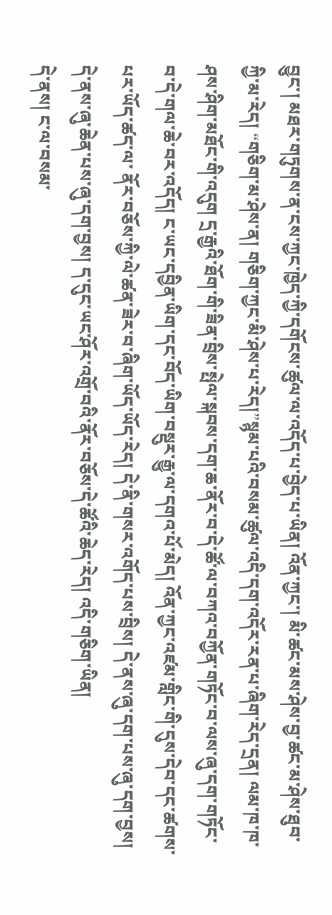བྱུང་། མཐར་གཏུགས་ན་ངས་ཀྱང་ཁྱེད་ཀྱི་དགོངས་ཚུལ་ལ་འདོད་པ་བྱེད་པ་ཡིན། འོན་ཀྱང་། མི་ཚང་མས་ཤེས་བྱ་ཚང་མ་ཤེས་ཐུབ་ཀྱི་མ་རེད། “གཅིག་མ་ཤེས་ན། གཅིག་ཀྱང་མི་ཤེས་པ་རེད།”སྙམ་པའི་བསམ་ཚུལ་འདི་དག་འདོར་རན་པ་ཞིག་རེད་དྲན། ལམ་ཁ་ཁ་ཤས་ཤིག་མཐོང་གི་འདུག དྲ་རྒྱའི་ཐོག་གི་ཟིན་བྲིས་སྤེལ་སྐབས་དག་ཆ་ནོར་བ་དེ་ཚོ་ལ་བཀའ་བཀྱོན་གཏོང་བ་ལས་ཞུ་དག་གཏོང་བ་དེ་གལ་ཆེ་བར་འདོད། ང་ཡང་དབྱིན་ཡིག་དང་བོད་ཡིག་བསྡུར་རྒྱུ་ལ་དགའ་པོ་མེད། འོན་ཀྱང་འཛམ་གླིང་གི་དུས་དེབ་དང་ཚགས་པར་ཡོད་ཚད་ལ་ ནོར་བཅོས་ཀྱི་ལེ་ཚན་ཟེར་བ་ཞིག་ཡོད་ཡོད་རེད། དེ་ནི་གསར་འགོད་པས་བྲིས། དེ་ནས་ཞུ་དག་པས་ཞུ་དག་བྱས། དེ་ནས་ཞུ་ཆེན་པས་ཞུ་དག་བྱས། ད་དུང་ཡང་ཤོར་འགྲོ་བའི་ནོར་བཅོས་དེ་ཚོའི་ཆེད་རེད། འདི་གཅིག་ཡིན།
དེ་ནས། ང་ལ་བསམ་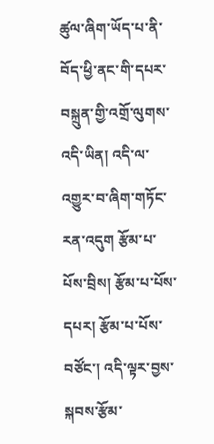ཚུལ་ཞིག་ཡོད་པ་ནི་བོད་ཕྱི་ནང་གི་དཔར་བསྐྲུན་གྱི་འགྲོ་ལུགས་འདི་ཡིན། འདི་ལ་འགྱུར་བ་ཞིག་གཏོང་རན་འདུག རྩོམ་པ་པོས་བྲིས། རྩོམ་པ་པོས་དཔར། རྩོམ་པ་པོས་བཙོང་། འདི་ལྟར་བྱས་སྐབས་རྩོམ་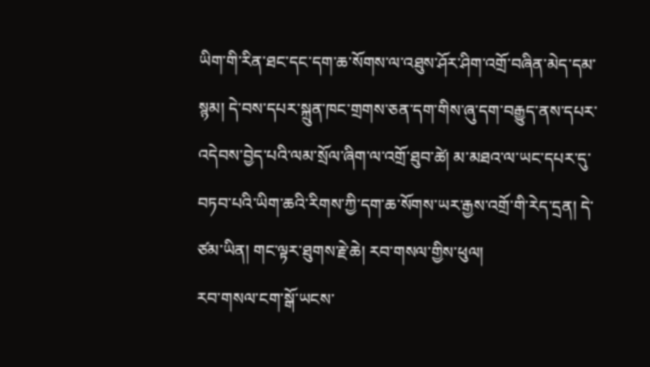ཡིག་གི་རིན་ཐང་དང་དག་ཆ་སོགས་ལ་འཐུས་ཤོར་ཤིག་འགྲོ་བཞིན་མེད་དམ་སྙམ། དེ་བས་དཔར་སྐྲུན་ཁང་གྲགས་ཅན་དག་གིས་ཞུ་དག་བརྒྱུད་ནས་དཔར་འདེབས་བྱེད་པའི་ལམ་སྲོལ་ཞིག་ལ་འགྲོ་ཐུབ་ཚེ། མ་མཐའ་ལ་ཡང་དཔར་དུ་བཏབ་པའི་ཡིག་ཆའི་རིགས་ཀྱི་དག་ཆ་སོགས་ཡར་རྒྱས་འགྲོ་གི་རེད་དྲན། དེ་ཙམ་ཡིན། གང་ལྟར་ཐུགས་རྗེ་ཆེ། རབ་གསལ་གྱིས་ཕུལ།
རབ་གསལ་ངག་སྒོ་ཡངས་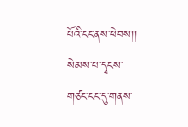པོའི་ངང་ནས་ཕེབས།།
སེམས་པ་དྭངས་གཙང་ངང་དུ་གནས་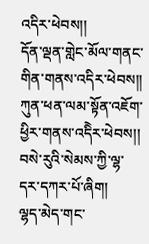འདིར་ཕེབས།།
དོན་ལྡན་གླེང་མོལ་གནང་གིན་གནས་འདིར་ཕེབས།།
ཀུན་ཕན་ལམ་སྟོན་འཇོག་ཕྱིར་གནས་འདིེར་ཕེབས།།
བསེ་རུའི་སེམས་ཀྱི་ལྷ་དར་དཀར་པོ་ཞིག།
ལྷད་མེད་གང་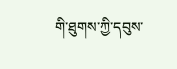གི་ཐུགས་ཀྱི་དབུས་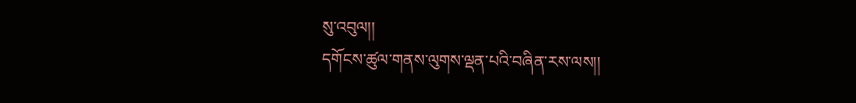སུ་འབུལ།།
དགོངས་ཚུལ་གནས་ལུགས་ལྡན་པའི་བཞིན་རས་ལས།།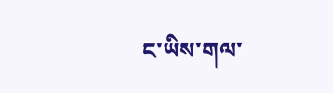ང་ཡིས་གལ་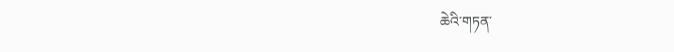ཆེའི་གཏན་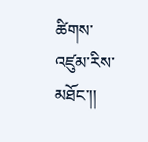ཚིགས་འཛུམ་རིས་མཐོང་།།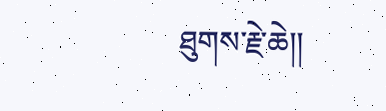ཐུགས་རྗེ་ཆེ།།